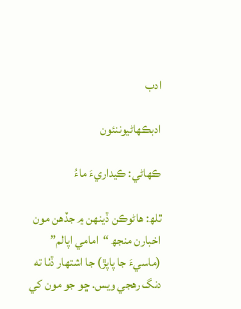ادب

ادبڪهاڻيوننئون

ڪهاڻي: ڪيداريءَ ماءُ

ٿلھ: ھاڻوڪن ڏينھن ۾ جڏھن مون اخبارن منجھ “امامي اپالم” (ماسيءَ جا پاپڙ) جا اشتھار ڏٺا ته دنگ رھجي ويس. ڇو جو مون کي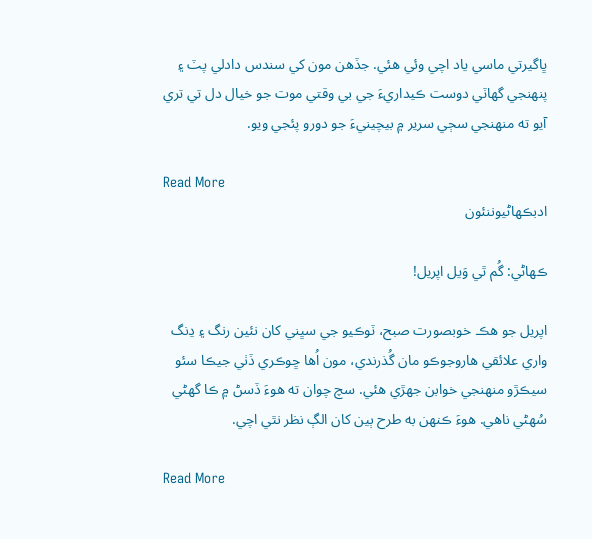ڀاگيرتي ماسي ياد اچي وئي ھئي. جڏھن مون کي سندس دادلي پٽ ۽ پنھنجي گھاٽي دوست ڪيداريءَ جي بي وقتي موت جو خيال دل تي تري آيو ته منھنجي سڄي سرير ۾ بيچينيءَ جو دورو پئجي ويو.

Read More
ادبڪهاڻيوننئون

ڪهاڻي: گُم ٿي وَيل اپريل!

اپريل جو هڪ خوبصورت صبح، ٽوڪيو جي سڀني کان نئين رنگ ۽ ڍنگ واري علائقي هاروجوڪو مان گُذرندي، مون اُها ڇوڪري ڏٺي جيڪا سئو سيڪڙو منهنجي خوابن جھڙي هئي. سچ چوان ته هوءَ ڏسڻ ۾ ڪا گهڻي سُهڻي ناهي. هوءَ ڪنهن به طرح ٻين کان الڳ نظر نٿي اچي.

Read More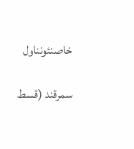خاصنئونناول

سمرقند (قسط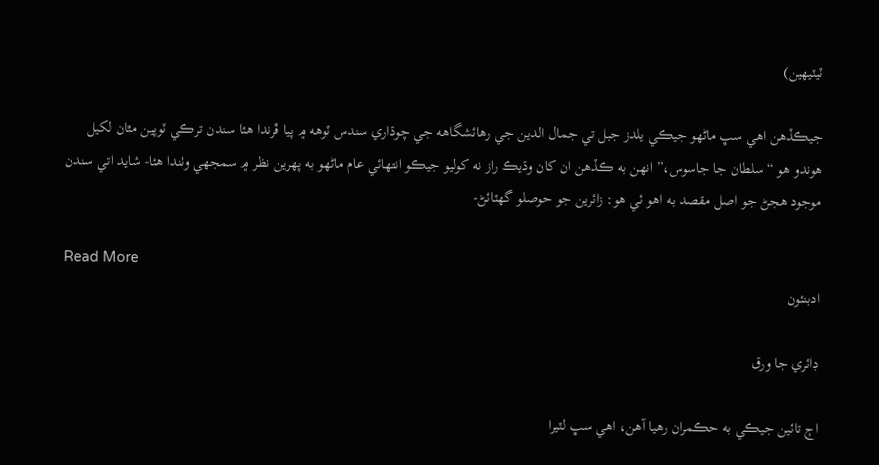ٽيٽيھين)

جيڪڏهن اهي سڀ ماڻهو جيڪي يلدز جبل تي جمال الدين جي رهائشگاهه جي چوڌاري سندس ٽوهه ۾ پيا ڦرندا هئا سندن ترڪي ٽوپين مٿان لکيل هوندو هو “سلطان جا جاسوس،” انهن به ڪڏهن ان کان وڌيڪ راز نه کوليو جيڪو انتهائي عام ماڻهو به پهرين نظر ۾ سمجهي وٺندا هئا- شايد اتي سندن موجود هجڻ جو اصل مقصد به اهو ئي هو: زائرين جو حوصلو گهٽائڻ-

Read More
ادبنئون

ڊائري جا ورق

اڄ تائين جيڪي به حڪمران رهيا آهن، اهي سڀ لٽيرا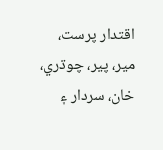اقتدار پرست، مير، پير، چوڌري، خان، سردار ۽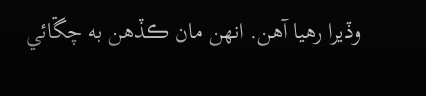وڏيرا رهيا آهن. انهن مان ڪڏهن به چڱائي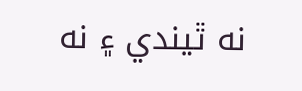نه ٿيندي ۽ نه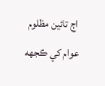اڄ تائين مظلوم عوام کي ڪجهه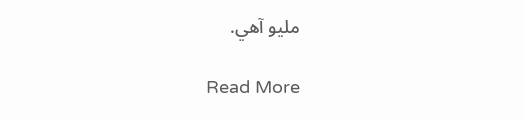مليو آهي.

Read More